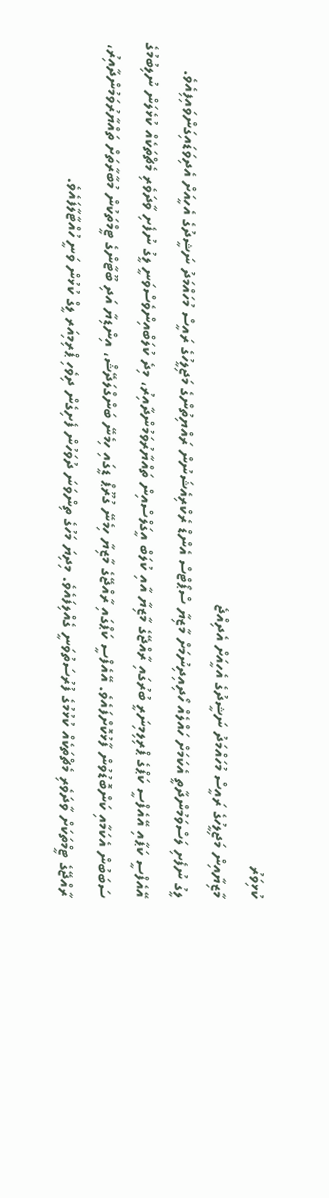ކުޅިވަރު
މާޒިޔާއިން މަޖިލީހުގެ ރައީސް މުހައްމަދު ނަޝީދުގެ އެހީއަށް އެދިއްޖެ
ލީގު ނުފެށި ލަސްވަމުންދާތީ އެކަމަށް ހައްލެއް ހޯދިއިދިނުމަށް މާޒިޔާ ސްޕޯޓްސް އެންޑް ރެކްރިއެޝަނުން ރައްޔިތުންގެ މަޖިލީހުގެ ރައީސް މުހައްމަދު ނަޝީދުގެ އެހީއަށް އެދިވަޑައިގަންވައިފިއެވެ.
އޭއެފްސީ ކަޕާއި އޭއެފްސީ ކަޕްގެ ޕްރިލިމިނަރީ ބުރުގައި ރާއްޖޭގެ މާޒިޔާ އާއި ކުލަބް އީގަލްސްއިން ތައްޔާރުވަމުންދާއިރު، މިދެ ކުލަބްއިންވެސްވަނީ ލީގު ނުފެށި ވާދަވެރި މެޗްތަކެއް ކުޅެލަން ނުލިބުމުގެ ސަބަބުން އެކަމާއި ކަންބޮޑުވުން ފާޅުކޮށްފައެވެ. އޭއެފްސީ ކަޕްގައި ރާއްޖޭގެ މާޒިޔާ ހިމެނޭ ގުރޫޕް ޑީގައި ހިމެނޭ ބަންގްލަދޭޝް، އިންޑިޔާ އަދި ބޫޓާންގެ ޓީމްތަކުން މުބާރާތަށް ތައްޔާރުވަމުންދާއިރު، ރާއްޖޭގެ ޓީމްތަކަށް ވާދަވެރި މެޗްތަކެއް ކުޅުމުގެ ފުރުސަތުވަނީ ގެއްލިފައެވެ. މިދިޔަ މަހުގެ ތިންވަނަ ދުވަހުން ފެށިގެން ދިވެހި ޕްރިމިއަރ ލީގް ކުޅުން ވަނީ ހުއްޓާލާފައެވެ.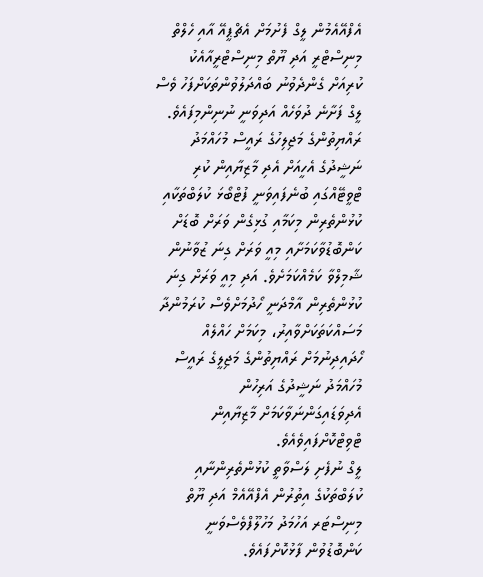އެފްއޭއެމުން ލީގް ފެށުމަށް އެޗްޕީއޭ އާއި ހެލްތް މިނިސްޓްރީ އަދި ޔޫތް މިނިސްޓްރީއާއެކު ކުރިއަށް ގެންދެވުނު ބައްދަލުވުންތަކަށްފަހު ވެސް ލީގް ފަށާނެ ދުވަހެއް އަދިވަނީ ނުނިންމިފައެވެ.
ރައްޔިތުންގެ މަޖިލިހުގެ ރައީސް މުހައްމަދު ނަޝީދުގެ އެހީއަށް އެދި މާޒިޔާއިން ކުރި ޓްވީޓޭއްގައި ބުނެފައިވަނީ ފުޓްބޯޅަ ކުލަބްތަކާއި ކުޅުންތެރިން މިކަމާއި ގުޅިގެން ވަރަށް ބޮޑަށް ކަންބޮޑުވާކަމަށާއި މިއީ ވަރަށް ގިނަ ޒުވާނުން ޝާމިލްވާ ކަމެއްކަމަށެވެ. އަދި މިއީ ވަރަށް ގިނަ ކުޅުންތެރިން އާމްދަނީ ހޯދުމަށްވެސް ކުރަމުންދާ މަސައްކަތަކަށްވާއިރު، މިކަމަށް ހައްލެއް ހޯދައިދިނުމަށް ރައްޔިތުންގެ މަޖިލީގެ ރައީސް މުހައްމަދު ނަޝީދުގެ އަރިހުން އެދިވަޑައިގަންނަވާކަމަށް މާޒިޔާއިން ޓްވިޓްކޮށްފައިވެއެވެ.
ލީގް ނުފެށި ލަސްވާތީ ކުޅުންތެރިންނާއި ކުލަބްތަކުގެ އިތުރުން އެފްއޭއެމް އަދި ޔޫތް މިނިސްޓަރ އަހުމަދު މަހުލޫފްވެސްވަނީ ކަންބޮޑުވުން ފާޅުކޮށްފައެވެ.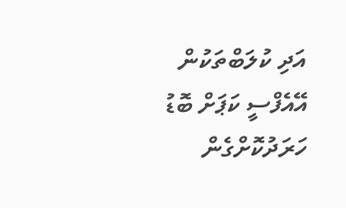އަދި ކުލަބްތަކުން އޭއެފްސީ ކަޕަށް ބޮޑު ހަރަދުކޮށްގެން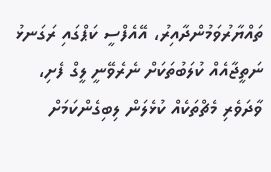ތައްޔާރުވަމުންދާއިރު، އޭއެފްސީ ކަޕްގައި ރަގަނޅު ނަތީޖާއެއް ކުލަބުތަކަށް ނެރެވޭނީ ލީގް ފެށި، ވާދަވެރި މެޗްތަކެއް ކުޅެލަން ލިބިގެންކަމަށް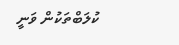ކުލަބްތަކުން ވަނީ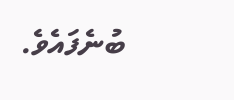ބުނެފައެވެ.